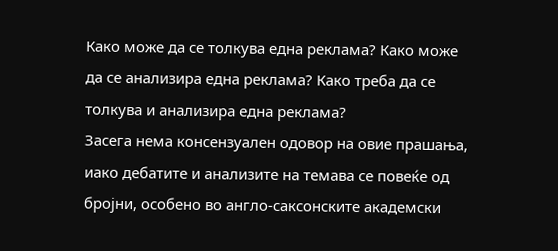Како може да се толкува една реклама? Како може да се анализира една реклама? Како треба да се толкува и анализира една реклама?
Засега нема консензуален одовор на овие прашања, иако дебатите и анализите на темава се повеќе од бројни, особено во англо-саксонските академски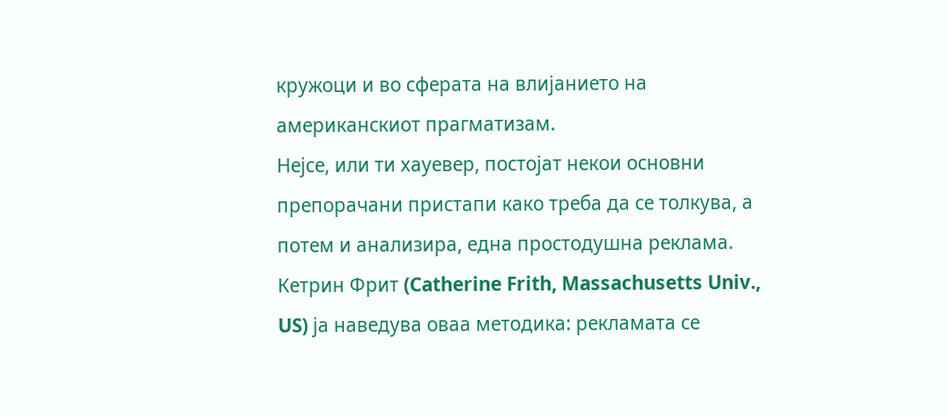кружоци и во сферата на влијанието на американскиот прагматизам.
Нејсе, или ти хауевер, постојат некои основни препорачани пристапи како треба да се толкува, а потем и анализира, една простодушна реклама.
Кетрин Фрит (Catherine Frith, Massachusetts Univ., US) ја наведува оваа методика: рекламата се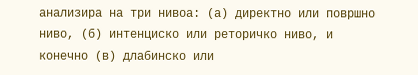анализира на три нивоа: (а) директно или површно ниво, (б) интенциско или реторичко ниво, и конечно (в) длабинско или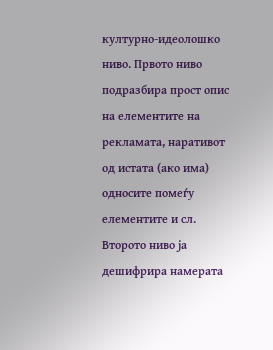културно-идеолошко ниво. Првото ниво подразбира прост опис на елементите на рекламата, наративот од истата (ако има) односите помеѓу елементите и сл. Второто ниво ја дешифрира намерата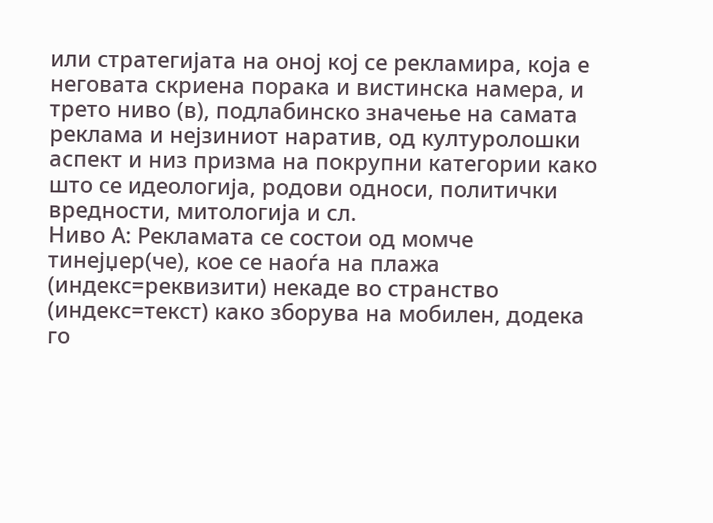или стратегијата на оној кој се рекламира, која е неговата скриена порака и вистинска намера, и трето ниво (в), подлабинско значење на самата реклама и нејзиниот наратив, од културолошки аспект и низ призма на покрупни категории како што се идеологија, родови односи, политички вредности, митологија и сл.
Ниво А: Рекламата се состои од момче тинејџер(че), кое се наоѓа на плажа (индекс=реквизити) некаде во странство (индекс=текст) како зборува на мобилен, додека го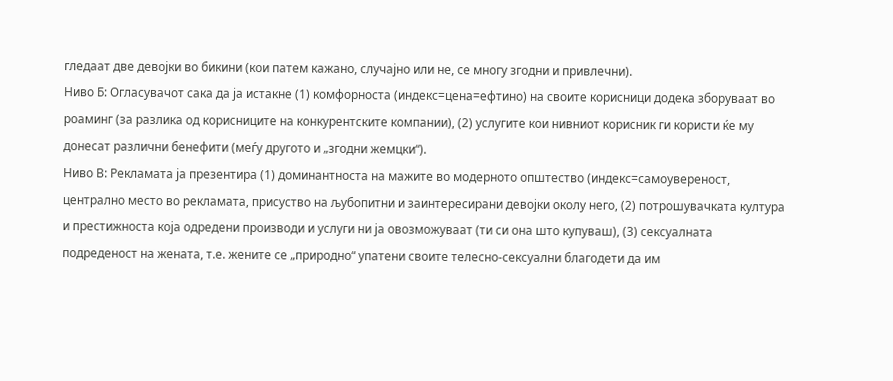гледаат две девојки во бикини (кои патем кажано, случајно или не, се многу згодни и привлечни).
Ниво Б: Огласувачот сака да ја истакне (1) комфорноста (индекс=цена=ефтино) на своите корисници додека зборуваат во роаминг (за разлика од корисниците на конкурентските компании), (2) услугите кои нивниот корисник ги користи ќе му донесат различни бенефити (меѓу другото и „згодни жемцки“).
Ниво В: Рекламата ја презентира (1) доминантноста на мажите во модерното општество (индекс=самоувереност, централно место во рекламата, присуство на љубопитни и заинтересирани девојки околу него, (2) потрошувачката култура и престижноста која одредени производи и услуги ни ја овозможуваат (ти си она што купуваш), (3) сексуалната подреденост на жената, т.е. жените се „природно“ упатени своите телесно-сексуални благодети да им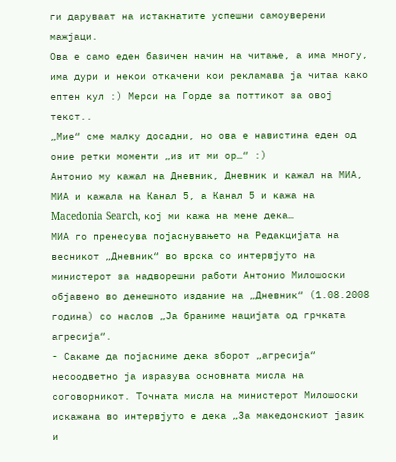ги даруваат на истакнатите успешни самоуверени мажјаци.
Ова е само еден базичен начин на читање, а има многу, има дури и некои откачени кои рекламава ја читаа како ептен кул :) Мерси на Горде за поттикот за овој текст..
„Мие“ сме малку досадни, но ова е навистина еден од оние ретки моменти „из ит ми ор…“ :)
Антонио му кажал на Дневник, Дневник и кажал на МИА, МИА и кажала на Канал 5, а Канал 5 и кажа на Macedonia Search, кој ми кажа на мене дека…
МИА го пренесува појаснувањето на Редакцијата на весникот „Дневник“ во врска со интервјуто на министерот за надворешни работи Антонио Милошоски објавено во денешното издание на „Дневник“ (1.08.2008 година) со наслов „Ја браниме нацијата од грчката агресија“.
- Сакаме да појасниме дека зборот „агресија“ несоодветно ја изразува основната мисла на соговорникот. Точната мисла на министерот Милошоски искажана во интервјуто е дека „За македонскиот јазик и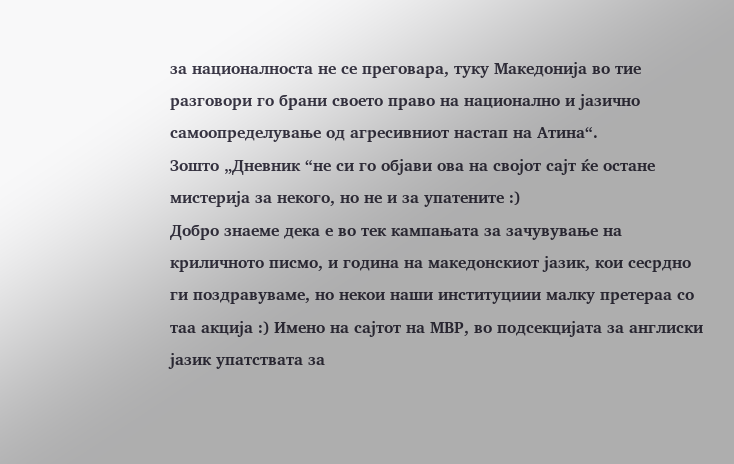за националноста не се преговара, туку Македонија во тие разговори го брани своето право на национално и јазично самоопределување од агресивниот настап на Атина“.
Зошто „Дневник “не си го објави ова на својот сајт ќе остане мистерија за некого, но не и за упатените :)
Добро знаеме дека е во тек кампањата за зачувување на криличното писмо, и година на македонскиот јазик, кои сесрдно ги поздравуваме, но некои наши институциии малку претераа со таа акција :) Имено на сајтот на МВР, во подсекцијата за англиски јазик упатствата за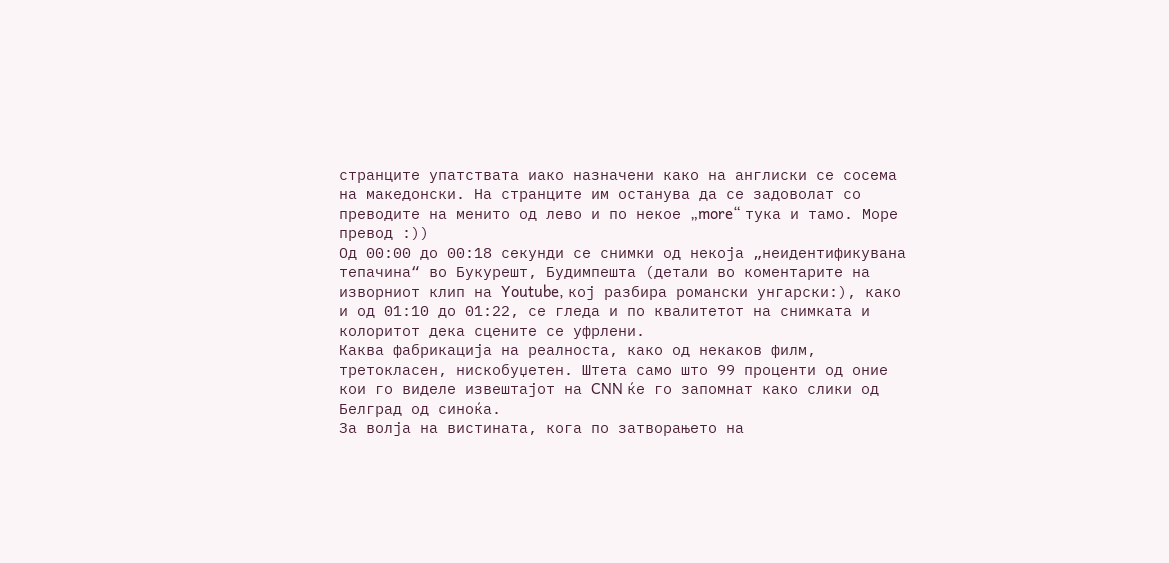странците упатствата иако назначени како на англиски се сосема на македонски. На странците им останува да се задоволат со преводите на менито од лево и по некое „more“ тука и тамо. Море превод :))
Од 00:00 до 00:18 секунди се снимки од некоја „неидентификувана тепачина“ во Букурешт, Будимпешта (детали во коментарите на изворниот клип на Youtube, кој разбира романски унгарски:), како и од 01:10 до 01:22, се гледа и по квалитетот на снимката и колоритот дека сцените се уфрлени.
Каква фабрикација на реалноста, како од некаков филм, третокласен, нискобуџетен. Штета само што 99 проценти од оние кои го виделе извештајот на CNN ќе го запомнат како слики од Белград од синоќа.
За волја на вистината, кога по затворањето на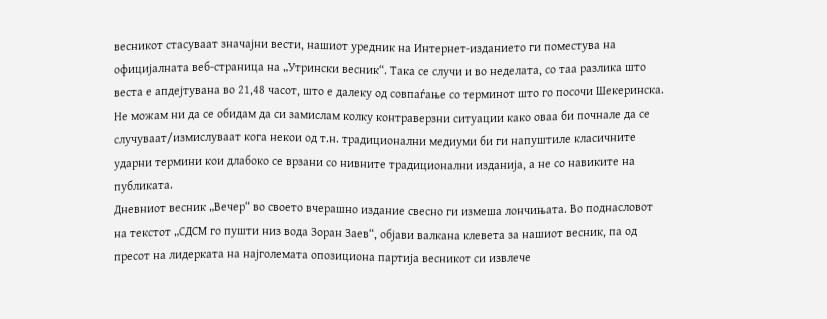весникот стасуваат значајни вести, нашиот уредник на Интернет-изданието ги поместува на официјалната веб-страница на „Утрински весник“. Така се случи и во неделата, со таа разлика што веста е апдејтувана во 21,48 часот, што е далеку од совпаѓање со терминот што го посочи Шекеринска.
Не можам ни да се обидам да си замислам колку контраверзни ситуации како оваа би почнале да се случуваат/измислуваат кога некои од т.н. традиционални медиуми би ги напуштиле класичните ударни термини кои длабоко се врзани со нивните традиционални изданија, а не со навиките на публиката.
Дневниот весник „Вечер“ во своето вчерашно издание свесно ги измеша лончињата. Во поднасловот на текстот „СДСМ го пушти низ вода Зоран Заев“, објави валкана клевета за нашиот весник, па од пресот на лидерката на најголемата опозициона партија весникот си извлече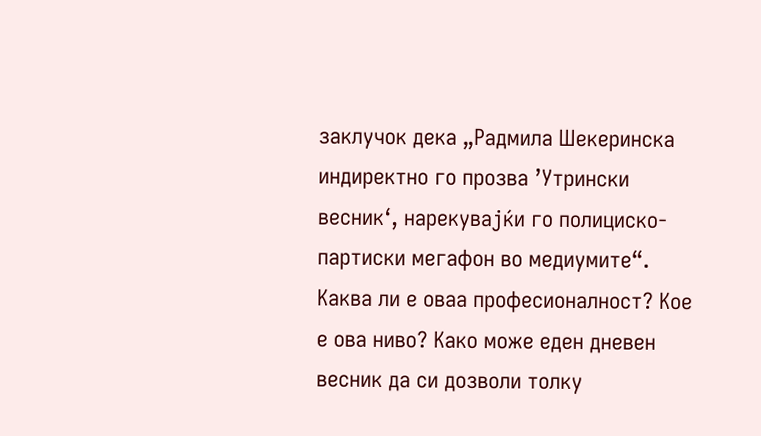заклучок дека „Радмила Шекеринска индиректно го прозва ’Утрински весник‘, нарекувајќи го полициско-партиски мегафон во медиумите“.
Каква ли е оваа професионалност? Кое е ова ниво? Како може еден дневен весник да си дозволи толку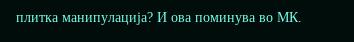плитка манипулација? И ова поминува во МК.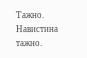Тажно. Навистина тажно.